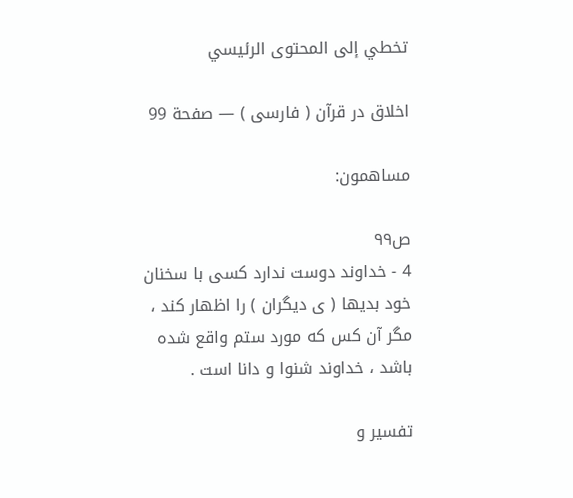تخطي إلى المحتوى الرئيسي

اخلاق در قرآن ( فارسى ) — صفحة 99

مساهمون:

ص٩٩
4 - خداوند دوست ندارد كسى با سخنان خود بديها ( ى ديگران ) را اظهار كند ، مگر آن كس كه مورد ستم واقع شده باشد ، خداوند شنوا و دانا است .

تفسير و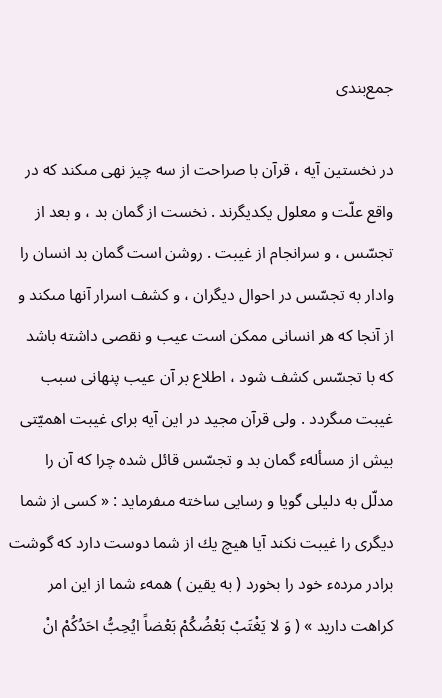جمع‌بندى

در نخستين آيه ، قرآن با صراحت از سه چيز نهى مىكند كه در واقع علّت و معلول يكديگرند . نخست از گمان بد ، و بعد از تجسّس ، و سرانجام از غيبت . روشن است گمان بد انسان را وادار به تجسّس در احوال ديگران ، و كشف اسرار آنها مىكند و از آنجا كه هر انسانى ممكن است عيب و نقصى داشته باشد كه با تجسّس كشف شود ، اطلاع بر آن عيب پنهانى سبب غيبت مىگردد . ولى قرآن مجيد در اين آيه براى غيبت اهميّتى بيش از مسألهء گمان بد و تجسّس قائل شده چرا كه آن را مدلّل به دليلى گويا و رسايى ساخته مىفرمايد : « كسى از شما ديگرى را غيبت نكند آيا هيچ يك از شما دوست دارد كه گوشت برادر مردهء خود را بخورد ( به يقين ) همهء شما از اين امر كراهت داريد » ( وَ لا يَغْتَبْ بَعْضُكُمْ بَعْضاً ايُحِبُّ احَدُكُمْ انْ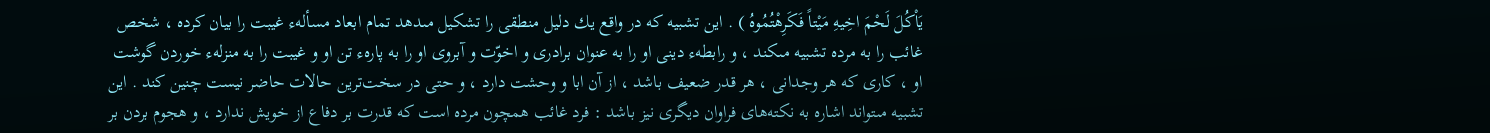يَاْكُلَ لَحْمَ اخِيهِ مَيْتاً فَكَرِهْتُمُوهُ ) . اين تشبيه كه در واقع يك دليل منطقى را تشكيل مىدهد تمام ابعاد مسألهء غيبت را بيان كرده ، شخص غائب را به مرده تشبيه مىكند ، و رابطهء دينى او را به عنوان برادرى و اخوّت و آبروى او را به پارهء تن او و غيبت را به منزلهء خوردن گوشت او ، كارى كه هر وجدانى ، هر قدر ضعيف باشد ، از آن ابا و وحشت دارد ، و حتى در سخت‌ترين حالات حاضر نيست چنين كند . اين تشبيه مىتواند اشاره به نكته‌هاى فراوان ديگرى نيز باشد : فرد غائب همچون مرده است كه قدرت بر دفاع از خويش ندارد ، و هجوم بردن بر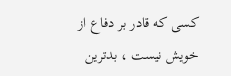كسى كه قادر بر دفاع از خويش نيست ، بدترين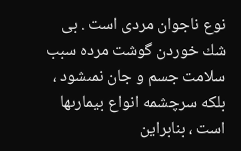نوع ناجوان مردى است . بى شك خوردن گوشت مرده سبب سلامت جسم و جان نمىشود ، بلكه سرچشمه انواع بيمارىها است ، بنابراين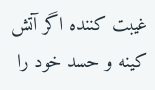غيبت كننده اگر آتش كينه و حسد خود را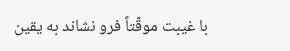با غيبت موقّتاً فرو نشاند به يقين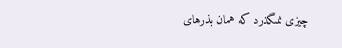چيزى نمىگذرد كه همان بذرهاى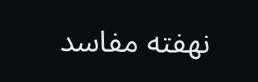نهفته مفاسد